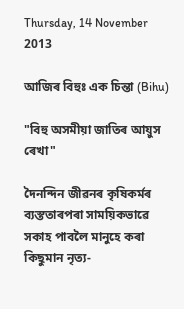Thursday, 14 November 2013

আজিৰ বিহুঃ এক চিন্তা (Bihu)

"বিহু অসমীয়া জাতিৰ আয়ুস ৰেখা"

দৈনন্দিন জীৱনৰ কৃষিকৰ্মৰ ব্যস্ততাৰপৰা সাময়িকভাৱে সকাহ পাবলৈ মানুহে কৰা কিছুমান নৃত্য-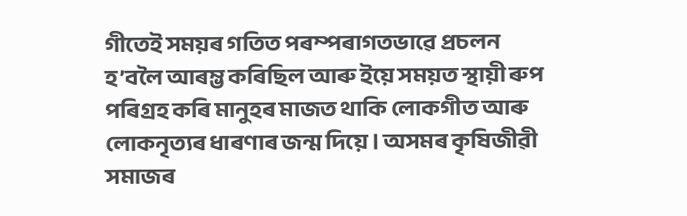গীতেই সময়ৰ গতিত পৰম্পৰাগতভাৱে প্ৰচলন হ’বলৈ আৰম্ভ কৰিছিল আৰু ইয়ে সময়ত স্থায়ী ৰুপ পৰিগ্ৰহ কৰি মানুহৰ মাজত থাকি লোকগীত আৰু লোকনৃত্যৰ ধাৰণাৰ জন্ম দিয়ে। অসমৰ কৃষিজীৱী সমাজৰ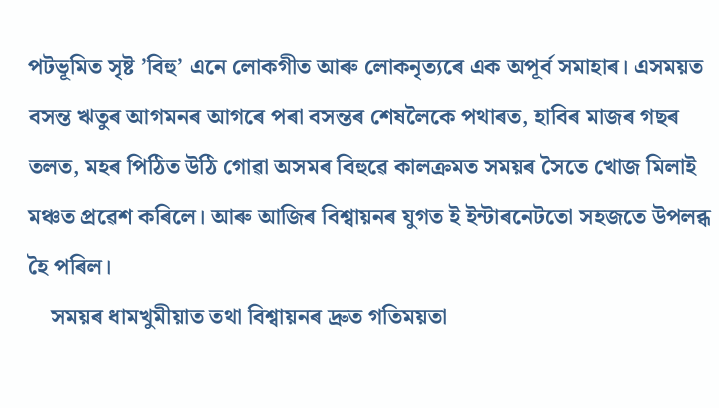পটভূমিত সৃষ্ট ’বিহু’ এনে লোকগীত আৰু লোকনৃত্যৰে এক অপূৰ্ব সমাহাৰ। এসময়ত বসন্ত ঋতুৰ আগমনৰ আগৰে পৰা বসন্তৰ শেষলৈকে পথাৰত, হাবিৰ মাজৰ গছৰ তলত, মহৰ পিঠিত উঠি গোৱা অসমৰ বিহুৱে কালক্ৰমত সময়ৰ সৈতে খোজ মিলাই মঞ্চত প্ৰৱেশ কৰিলে। আৰু আজিৰ বিশ্বায়নৰ যুগত ই ইন্টাৰনেটতো সহজতে উপলব্ধ হৈ পৰিল।
    সময়ৰ ধামখুমীয়াত তথা বিশ্বায়নৰ দ্ৰুত গতিময়তা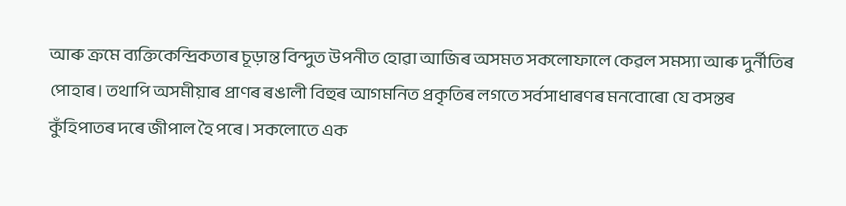আৰু ক্ৰমে ব্যক্তিকেন্দ্ৰিকতাৰ চূড়ান্ত বিন্দুত উপনীত হোৱা আজিৰ অসমত সকলোফালে কেৱল সমস্যা আৰু দুৰ্নীতিৰ পোহাৰ। তথাপি অসমীয়াৰ প্ৰাণৰ ৰঙালী বিহুৰ আগমনিত প্ৰকৃতিৰ লগতে সৰ্বসাধাৰণৰ মনবোৰো যে বসন্তৰ কুঁহিপাতৰ দৰে জীপাল হৈ পৰে। সকলোতে এক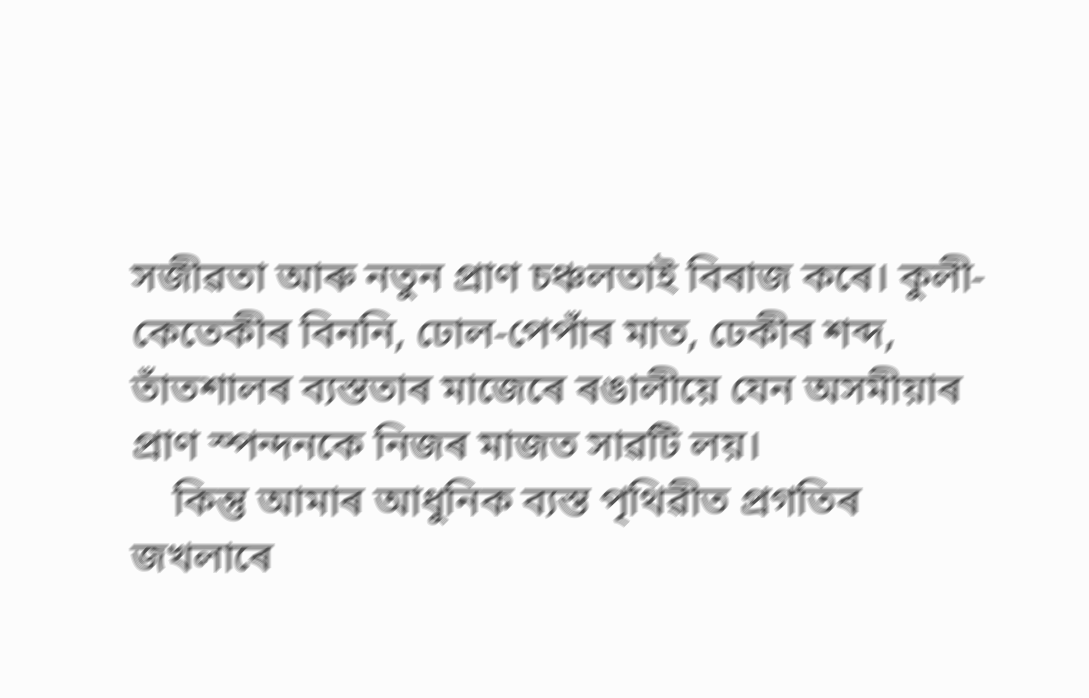সজীৱতা আৰু নতুন প্ৰাণ চঞ্চলতাই বিৰাজ কৰে। কুলী-কেতেকীৰ বিননি, ঢোল-পেপাঁৰ মাত, ঢেকীৰ শব্দ, তাঁতশালৰ ব্যস্ততাৰ মাজেৰে ৰঙালীয়ে যেন অসমীয়াৰ প্ৰাণ স্পন্দনকে নিজৰ মাজত সাৱটি লয়।
    কিন্তু আমাৰ আধুনিক ব্যস্ত পৃথিৱীত প্ৰগতিৰ জখলাৰে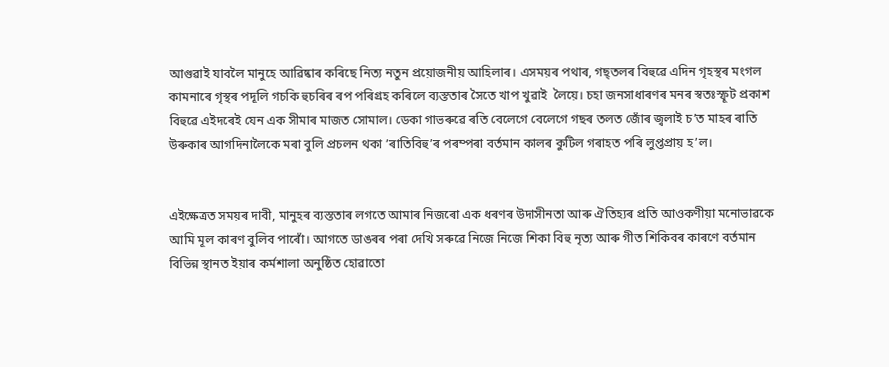আগুৱাই যাবলৈ মানুহে আৱিষ্কাৰ কৰিছে নিত্য নতুন প্ৰয়োজনীয় আহিলাৰ। এসময়ৰ পথাৰ, গছ্তলৰ বিহুৱে এদিন গৃহস্থৰ মংগল কামনাৰে গৃস্থৰ পদূলি গচকি হুচৰিৰ ৰপ পৰিগ্ৰহ কৰিলে ব্যস্ততাৰ সৈতে খাপ খুৱাই  লৈয়ে। চহা জনসাধাৰণৰ মনৰ স্বতঃস্ফূট প্ৰকাশ বিহুৱে এইদৰেই যেন এক সীমাৰ মাজত সোমাল। ডেকা গাভৰুৱে ৰতি বেলেগে বেলেগে গছৰ তলত জোঁৰ জ্বলাই চ’ত মাহৰ ৰাতি উৰুকাৰ আগদিনালৈকে মৰা বুলি প্ৰচলন থকা ’ৰাতিবিহু’ৰ পৰম্পৰা বৰ্তমান কালৰ কুটিল গৰাহত পৰি লুপ্তপ্ৰায় হ’ল।


এইক্ষেত্ৰত সময়ৰ দাবী, মানুহৰ ব্যস্ততাৰ লগতে আমাৰ নিজৰো এক ধৰণৰ উদাসীনতা আৰু ঐতিহ্যৰ প্ৰতি আওকণীয়া মনোভাৱকে আমি মূল কাৰণ বুলিব পাৰোঁ। আগতে ডাঙৰৰ পৰা দেখি সৰুৱে নিজে নিজে শিকা বিহু নৃত্য আৰু গীত শিকিবৰ কাৰণে বৰ্তমান বিভিন্ন স্থানত ইয়াৰ কৰ্মশালা অনুষ্ঠিত হোৱাতো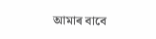আমাৰ বাবে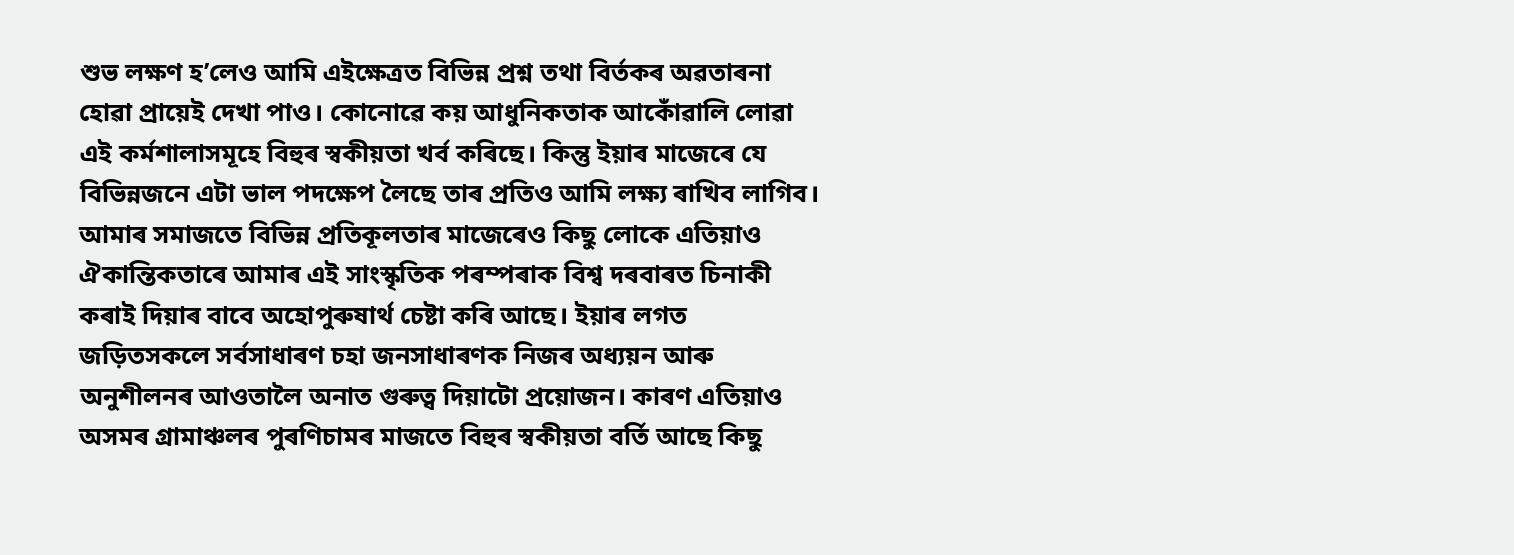শুভ লক্ষণ হ’লেও আমি এইক্ষেত্ৰত বিভিন্ন প্ৰশ্ন তথা বিৰ্তকৰ অৱতাৰনা হোৱা প্ৰায়েই দেখা পাও। কোনোৱে কয় আধুনিকতাক আকোঁৱালি লোৱা এই কৰ্মশালাসমূহে বিহুৰ স্বকীয়তা খৰ্ব কৰিছে। কিন্তু ইয়াৰ মাজেৰে যে বিভিন্নজনে এটা ভাল পদক্ষেপ লৈছে তাৰ প্ৰতিও আমি লক্ষ্য ৰাখিব লাগিব। আমাৰ সমাজতে বিভিন্ন প্ৰতিকূলতাৰ মাজেৰেও কিছু লোকে এতিয়াও ঐকান্তিকতাৰে আমাৰ এই সাংস্কৃতিক পৰম্পৰাক বিশ্ব দৰবাৰত চিনাকী কৰাই দিয়াৰ বাবে অহোপুৰুষাৰ্থ চেষ্টা কৰি আছে। ইয়াৰ লগত জড়িতসকলে সৰ্বসাধাৰণ চহা জনসাধাৰণক নিজৰ অধ্যয়ন আৰু অনুশীলনৰ আওতালৈ অনাত গুৰুত্ব দিয়াটো প্ৰয়োজন। কাৰণ এতিয়াও অসমৰ গ্ৰামাঞ্চলৰ পুৰণিচামৰ মাজতে বিহুৰ স্বকীয়তা বৰ্তি আছে কিছু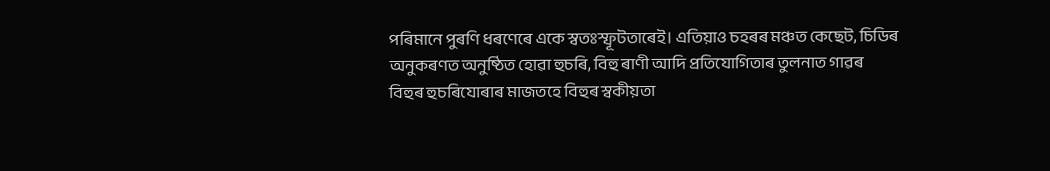পৰিমানে পুৰণি ধৰণেৰে একে স্বতঃস্ফূটতাৰেই। এতিয়াও চহৰৰ মঞ্চত কেছেট, চিডিৰ অনুকৰণত অনুষ্ঠিত হোৱা হুচৰি, বিহু ৰাণী আদি প্ৰতিযোগিতাৰ তুলনাত গাৱৰ বিহুৰ হুচৰিযোৰাৰ মাজতহে বিহুৰ স্বকীয়তা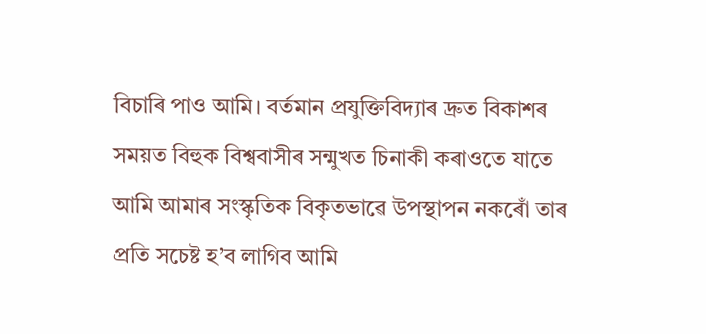বিচাৰি পাও আমি। বৰ্তমান প্রযুক্তিবিদ্যাৰ দ্রুত বিকাশৰ সময়ত বিহুক বিশ্ববাসীৰ সন্মুখত চিনাকী কৰাওতে যাতে আমি আমাৰ সংস্কৃতিক বিকৃতভাৱে উপস্থাপন নকৰোঁ তাৰ প্রতি সচেষ্ট হ’ব লাগিব আমি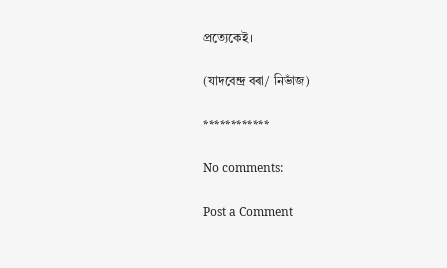প্রত্যেকেই।

(যাদবেন্দ্ৰ বৰা/ নিভাঁজ)

************

No comments:

Post a Comment